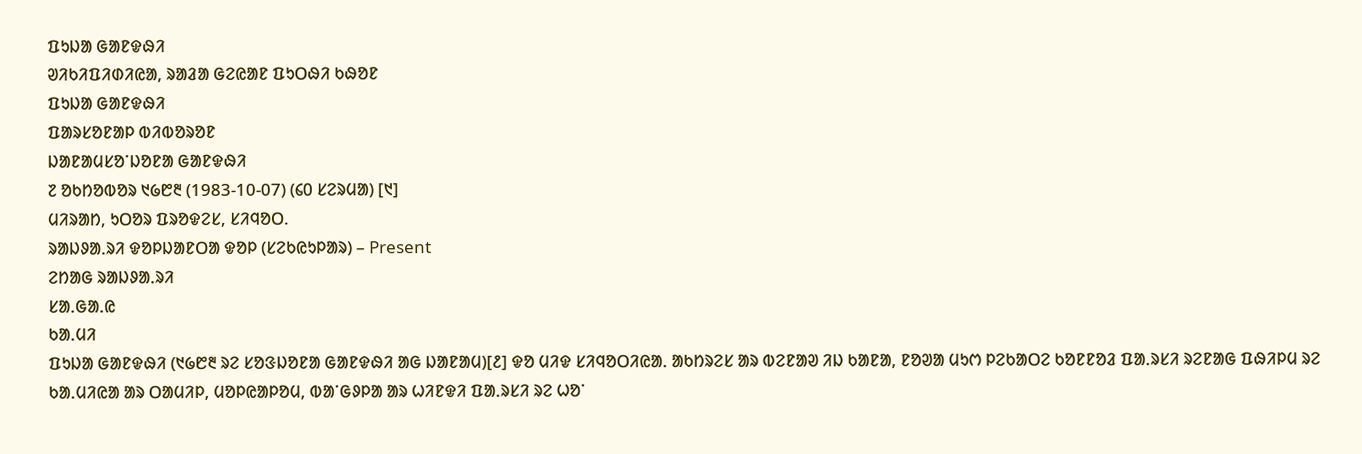ᱯᱩᱡᱟ ᱜᱟᱱᱫᱷᱤ
ᱣᱤᱠᱤᱯᱤᱰᱤᱭᱟ, ᱨᱟᱲᱟ ᱜᱮᱭᱟᱱ ᱯᱩᱛᱷᱤ ᱠᱷᱚᱱ
ᱯᱩᱡᱟ ᱜᱟᱱᱫᱷᱤ
ᱯᱟᱨᱥᱚᱱᱟᱞ ᱵᱤᱵᱚᱨᱚᱱ
ᱡᱟᱱᱟᱢᱥᱚᱸᱡᱚᱱᱟ ᱜᱟᱱᱫᱷᱤ
᱗ ᱚᱠᱴᱚᱵᱚᱨ ᱑᱙᱘᱓ (1983-10-07) (᱔᱐ ᱥᱮᱨᱢᱟ) [᱑]
ᱢᱤᱨᱟᱴ, ᱩᱛᱚᱨ ᱯᱨᱚᱫᱮᱥ, ᱥᱤᱧᱚᱛ.
ᱨᱟᱡᱽᱟᱹᱨᱤ ᱫᱚᱞᱡᱟᱱᱛᱟ ᱫᱚᱞ (ᱥᱮᱠᱭᱩᱞᱟᱨ) – Present
ᱮᱴᱟᱜ ᱨᱟᱡᱽᱟᱹᱨᱤ
ᱥᱟᱹᱜᱟᱹᱭ
ᱠᱟᱹᱢᱤ
ᱯᱩᱡᱟ ᱜᱟᱱᱫᱷᱤ (᱑᱙᱘᱓ ᱨᱮ ᱥᱚᱝᱡᱚᱱᱟ ᱜᱟᱱᱫᱷᱤ ᱟᱜ ᱡᱟᱱᱟᱢ)[᱒] ᱫᱚ ᱢᱤᱫ ᱥᱤᱧᱚᱛᱤᱭᱟᱹ ᱟᱠᱴᱨᱮᱥ ᱟᱨ ᱵᱮᱱᱟᱣ ᱤᱡ ᱠᱟᱱᱟ, ᱱᱚᱣᱟ ᱢᱩᱬ ᱞᱮᱠᱟᱛᱮ ᱠᱚᱱᱱᱚᱲ ᱯᱟᱹᱨᱥᱤ ᱨᱮᱱᱟᱜ ᱯᱷᱤᱞᱢ ᱨᱮ ᱠᱟᱹᱢᱤᱭᱟ ᱟᱨ ᱛᱟᱢᱤᱞ, ᱢᱚᱞᱭᱟᱞᱚᱢ, ᱵᱟᱸᱜᱽᱞᱟ ᱟᱨ ᱦᱤᱱᱫᱤ ᱯᱟᱹᱨᱥᱤ ᱨᱮ ᱦᱚᱸ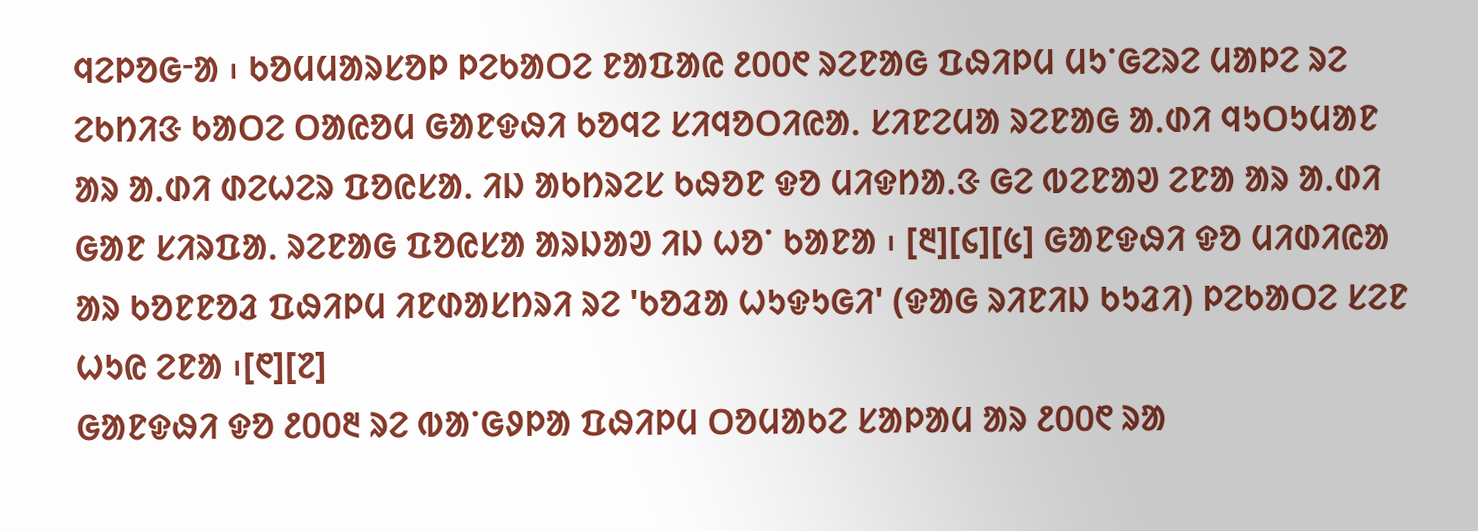ᱧᱮᱞᱚᱜᱼᱟ ᱾ ᱠᱚᱢᱢᱟᱨᱥᱚᱞ ᱞᱮᱠᱟᱛᱮ ᱱᱟᱯᱟᱭ ᱒᱐᱐᱖ ᱨᱮᱱᱟᱜ ᱯᱷᱤᱞᱢ ᱢᱩᱸᱜᱮᱨᱮ ᱢᱟᱞᱮ ᱨᱮ ᱮᱠᱴᱤᱝ ᱠᱟᱛᱮ ᱛᱟᱭᱚᱢ ᱜᱟᱱᱫᱷᱤ ᱠᱚᱧᱮ ᱥᱤᱧᱚᱛᱤᱭᱟᱹ ᱥᱤᱱᱮᱢᱟ ᱨᱮᱱᱟᱜ ᱟᱹᱰᱤ ᱧᱩᱛᱩᱢᱟᱱ ᱟᱨ ᱟᱹᱰᱤ ᱰᱮᱦᱮᱨ ᱯᱚᱭᱥᱟᱹ ᱤᱡ ᱟᱠᱴᱨᱮᱥ ᱠᱷᱚᱱ ᱫᱚ ᱢᱤᱫᱴᱟᱹᱝ ᱜᱮ ᱵᱮᱱᱟᱣ ᱮᱱᱟ ᱟᱨ ᱟᱹᱰᱤ ᱜᱟᱱ ᱥᱤᱨᱯᱟᱹ ᱨᱮᱱᱟᱜ ᱯᱚᱭᱥᱟ ᱟᱨᱡᱟᱣ ᱤᱡ ᱦᱚᱸ ᱠᱟᱱᱟ ᱾ [᱓][᱔][᱕] ᱜᱟᱱᱫᱷᱤ ᱫᱚ ᱢᱤᱰᱤᱭᱟ ᱟᱨ ᱠᱚᱱᱱᱚᱲ ᱯᱷᱤᱞᱢ ᱤᱱᱰᱟᱥᱴᱨᱤ ᱨᱮ 'ᱠᱚᱲᱟ ᱦᱩᱫᱩᱜᱤ' (ᱫᱟᱜ ᱨᱤᱱᱤᱡ ᱠᱩᱲᱤ) ᱞᱮᱠᱟᱛᱮ ᱥᱮᱱ ᱦᱩᱭ ᱮᱱᱟ ᱾[᱖][᱗]
ᱜᱟᱱᱫᱷᱤ ᱫᱚ ᱒᱐᱐᱓ ᱨᱮ ᱵᱟᱸᱜᱽᱞᱟ ᱯᱷᱤᱞᱢ ᱛᱚᱢᱟᱠᱮ ᱥᱟᱞᱟᱢ ᱟᱨ ᱒᱐᱐᱖ ᱨᱟ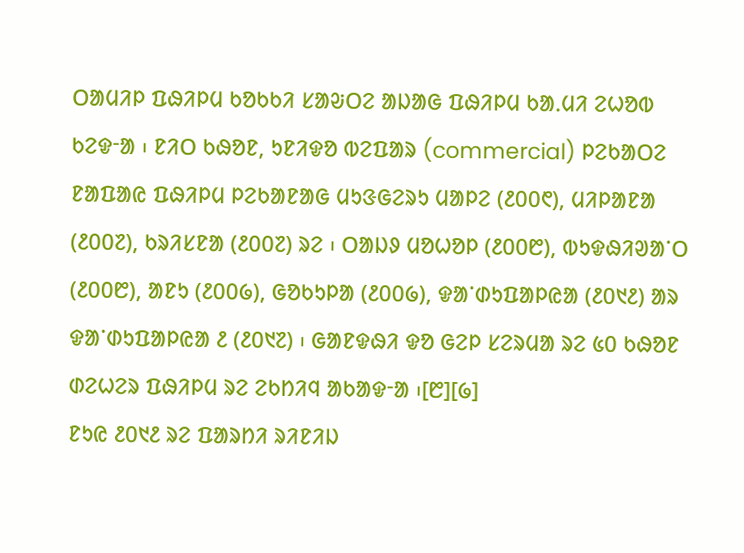ᱛᱟᱢᱤᱞ ᱯᱷᱤᱞᱢ ᱠᱚᱠᱠᱤ ᱥᱟᱶᱛᱮ ᱟᱡᱟᱜ ᱯᱷᱤᱞᱢ ᱠᱟᱹᱢᱤ ᱮᱦᱚᱵ ᱠᱮᱫᱼᱟ ᱾ ᱱᱤᱛ ᱠᱷᱚᱱ, ᱩᱱᱤᱫᱚ ᱵᱮᱯᱟᱨ (commercial) ᱞᱮᱠᱟᱛᱮ ᱱᱟᱯᱟᱭ ᱯᱷᱤᱞᱢ ᱞᱮᱠᱟᱱᱟᱜ ᱢᱩᱝᱜᱮᱨᱩ ᱢᱟᱞᱮ (᱒᱐᱐᱖), ᱢᱤᱞᱟᱱᱟ (᱒᱐᱐᱗), ᱠᱨᱤᱥᱱᱟ (᱒᱐᱐᱗) ᱨᱮ ᱾ ᱛᱟᱡᱽ ᱢᱚᱦᱚᱞ (᱒᱐᱐᱘), ᱵᱩᱫᱷᱤᱣᱟᱸᱛ (᱒᱐᱐᱘), ᱟᱱᱩ (᱒᱐᱐᱙), ᱜᱚᱠᱩᱞᱟ (᱒᱐᱐᱙), ᱫᱟᱸᱰᱩᱯᱟᱞᱭᱟ (᱒᱐᱑᱒) ᱟᱨ ᱫᱟᱸᱰᱩᱯᱟᱞᱭᱟ ᱒ (᱒᱐᱑᱗) ᱾ ᱜᱟᱱᱫᱷᱤ ᱫᱚ ᱜᱮᱞ ᱥᱮᱨᱢᱟ ᱨᱮ ᱕᱐ ᱠᱷᱚᱱ ᱰᱮᱦᱮᱨ ᱯᱷᱤᱞᱢ ᱨᱮ ᱮᱠᱴᱤᱧ ᱟᱠᱟᱫᱼᱟ ᱾[᱘][᱙]
ᱱᱩᱭ ᱒᱐᱑᱒ ᱨᱮ ᱯᱟᱨᱴᱤ ᱨᱤᱱᱤᱡ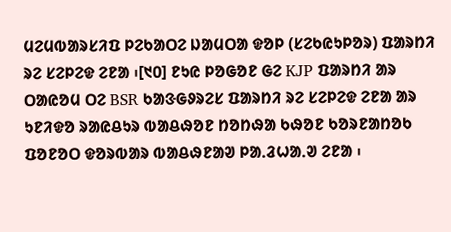ᱢᱮᱢᱵᱟᱨᱥᱤᱯ ᱞᱮᱠᱟᱛᱮ ᱡᱟᱢᱛᱟ ᱫᱚᱞ (ᱥᱮᱠᱭᱩᱞᱚᱨ) ᱯᱟᱨᱴᱤ ᱨᱮ ᱥᱮᱞᱮᱫ ᱮᱱᱟ ᱾[᱑᱐] ᱱᱩᱭ ᱞᱚᱜᱚᱱ ᱜᱮ KJP ᱯᱟᱨᱴᱤ ᱟᱨ ᱛᱟᱭᱚᱢ ᱛᱮ BSR ᱠᱟᱝᱜᱽᱨᱮᱥ ᱯᱟᱨᱴᱤ ᱨᱮ ᱥᱮᱞᱮᱫ ᱮᱱᱟ ᱟᱨ ᱩᱱᱤᱫᱚ ᱨᱟᱭᱪᱩᱨ ᱵᱟᱪᱷᱚᱱ ᱴᱚᱴᱷᱟ ᱠᱷᱚᱱ ᱠᱚᱨᱱᱟᱴᱚᱠ ᱯᱚᱱᱚᱛ ᱫᱚᱨᱵᱟᱨ ᱵᱟᱪᱷᱱᱟᱣ ᱞᱟᱹᱲᱦᱟᱹᱣ ᱮᱱᱟ ᱾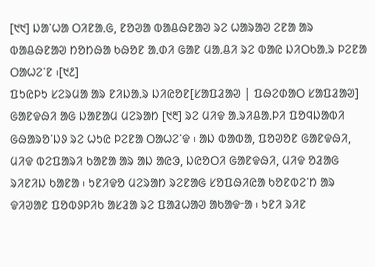[᱑᱑] ᱡᱟᱸᱦᱟ ᱛᱤᱱᱟᱹᱜ, ᱱᱚᱣᱟ ᱵᱟᱪᱷᱱᱟᱣ ᱨᱮ ᱦᱟᱨᱟᱣ ᱮᱱᱟ ᱟᱨ ᱵᱟᱪᱷᱱᱟᱣ ᱴᱚᱴᱷᱟ ᱠᱷᱚᱱ ᱟᱹᱰᱤ ᱜᱟᱱ ᱢᱟᱹᱪᱤ ᱨᱮ ᱵᱟᱭ ᱡᱤᱛᱠᱟᱹᱨ ᱞᱮᱱᱟ ᱛᱟᱦᱮᱸᱱ ᱾[᱑᱒]
ᱯᱩᱭᱞᱩ ᱥᱮᱨᱢᱟ ᱟᱨ ᱱᱤᱡᱟᱹᱨ ᱡᱤᱭᱚᱱ[ᱥᱟᱯᱲᱟᱣ | ᱯᱷᱮᱰᱟᱛ ᱥᱟᱯᱲᱟᱣ]
ᱜᱟᱱᱫᱷᱤ ᱟᱜ ᱡᱟᱱᱟᱢ ᱢᱮᱨᱟᱴ [᱑᱓] ᱨᱮ ᱢᱤᱫ ᱟᱹᱨᱤᱪᱟᱹᱞᱤ ᱯᱚᱧᱡᱟᱵᱤ ᱜᱷᱟᱨᱚᱸᱡᱽ ᱨᱮ ᱦᱩᱭ ᱞᱮᱱᱟ ᱛᱟᱦᱮᱸᱫ ᱾ ᱟᱡ ᱵᱟᱵᱟ, ᱯᱚᱣᱚᱱ ᱜᱟᱱᱫᱷᱤ, ᱢᱤᱫ ᱵᱮᱯᱟᱨᱤ ᱠᱟᱱᱟ ᱟᱨ ᱟᱡ ᱟᱭᱳ, ᱡᱭᱚᱛᱤ ᱜᱟᱱᱫᱷᱤ, ᱢᱤᱫ ᱚᱲᱟᱜ ᱨᱤᱱᱤᱡ ᱠᱟᱱᱟ ᱾ ᱩᱱᱤᱫᱚ ᱢᱮᱨᱟᱴ ᱨᱮᱱᱟᱜ ᱥᱚᱯᱷᱤᱭᱟ ᱠᱚᱱᱵᱮᱸᱴ ᱟᱨ ᱫᱤᱣᱟᱱ ᱯᱚᱵᱽᱞᱤᱠ ᱟᱥᱲᱟ ᱨᱮ ᱯᱟᱲᱦᱟᱣ ᱟᱠᱟᱫᱼᱟ ᱾ ᱩᱱᱤ ᱨᱤᱱ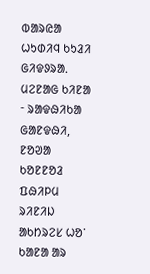ᱵᱟᱨᱭᱟ ᱦᱩᱰᱤᱧ ᱠᱩᱲᱤ ᱜᱤᱫᱽᱨᱟᱹ ᱢᱮᱱᱟᱜ ᱠᱤᱱᱟ ᱼ ᱨᱟᱫᱷᱤᱠᱟ ᱜᱟᱱᱫᱷᱤ, ᱱᱚᱣᱟ ᱠᱚᱱᱱᱚᱲ ᱯᱷᱤᱞᱢ ᱨᱤᱱᱤᱡ ᱟᱠᱴᱨᱮᱥ ᱦᱚᱸ ᱠᱟᱱᱟ ᱟᱨ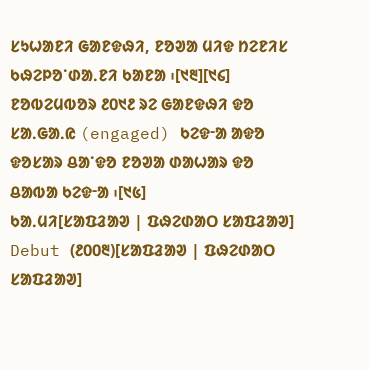ᱥᱩᱦᱟᱱᱤ ᱜᱟᱱᱫᱷᱤ, ᱱᱚᱣᱟ ᱢᱤᱫ ᱴᱮᱱᱤᱥ ᱠᱷᱮᱞᱚᱸᱰᱟᱹᱱᱤ ᱠᱟᱱᱟ ᱾[᱑᱓][᱑᱔]
ᱱᱚᱵᱮᱢᱵᱚᱨ ᱒᱐᱑᱒ ᱨᱮ ᱜᱟᱱᱫᱷᱤ ᱫᱚ ᱥᱟᱹᱜᱟᱹᱭ (engaged) ᱠᱮᱫᱼᱟ ᱟᱫᱚ ᱫᱚᱥᱟᱨ ᱪᱟᱸᱫᱚ ᱱᱚᱣᱟ ᱰᱟᱦᱟᱨ ᱫᱚ ᱪᱟᱵᱟ ᱠᱮᱫᱼᱟ ᱾[᱑᱕]
ᱠᱟᱹᱢᱤ[ᱥᱟᱯᱲᱟᱣ | ᱯᱷᱮᱰᱟᱛ ᱥᱟᱯᱲᱟᱣ]
Debut (᱒᱐᱐᱓)[ᱥᱟᱯᱲᱟᱣ | ᱯᱷᱮᱰᱟᱛ ᱥᱟᱯᱲᱟᱣ]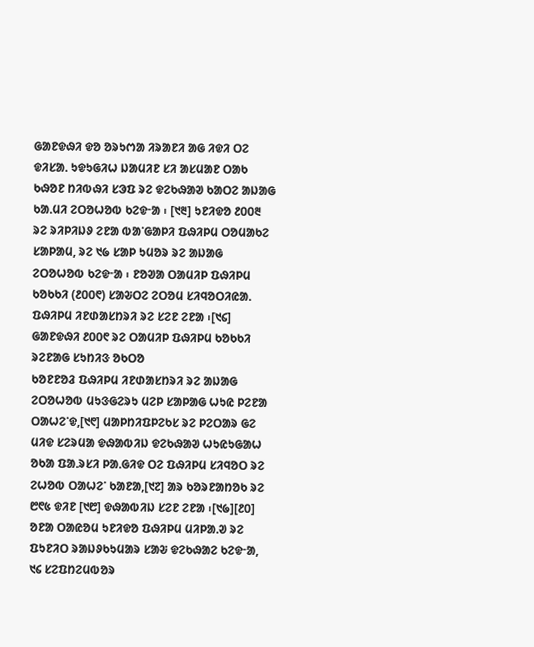ᱜᱟᱱᱫᱷᱤ ᱫᱚ ᱚᱨᱩᱬᱟ ᱤᱨᱟᱱᱤ ᱟᱜ ᱤᱫᱤ ᱛᱮ ᱫᱤᱥᱟᱹ ᱩᱫᱩᱜᱤᱦ ᱡᱟᱢᱤᱱ ᱥᱤ ᱟᱥᱢᱟᱱ ᱛᱟᱠ ᱠᱷᱚᱱ ᱴᱤᱵᱷᱤ ᱥᱳᱯ ᱨᱮ ᱫᱮᱠᱷᱟᱣ ᱠᱟᱛᱮ ᱟᱡᱟᱜ ᱠᱟᱹᱢᱤ ᱮᱛᱚᱦᱚᱵ ᱠᱮᱫᱼᱟ ᱾ [᱑᱓] ᱩᱱᱤᱫᱚ ᱒᱐᱐᱓ ᱨᱮ ᱨᱤᱞᱤᱡᱽ ᱮᱱᱟ ᱵᱟᱸᱜᱟᱞᱤ ᱯᱷᱤᱞᱢ ᱛᱚᱢᱟᱠᱮ ᱥᱟᱞᱟᱢ, ᱨᱮ ᱑᱙ ᱥᱟᱞ ᱩᱢᱚᱨ ᱨᱮ ᱟᱡᱟᱜ ᱮᱛᱚᱦᱚᱵ ᱠᱮᱫᱼᱟ ᱾ ᱱᱚᱣᱟ ᱛᱟᱢᱤᱞ ᱯᱷᱤᱞᱢ ᱠᱚᱠᱠᱤ (᱒᱐᱐᱖) ᱥᱟᱶᱛᱮ ᱮᱛᱚᱢ ᱥᱤᱧᱚᱛᱤᱭᱟᱹ ᱯᱷᱤᱞᱢ ᱤᱱᱰᱟᱥᱴᱨᱤ ᱨᱮ ᱥᱮᱱ ᱮᱱᱟ ᱾[᱑᱔]
ᱜᱟᱱᱫᱷᱤ ᱒᱐᱐᱖ ᱨᱮ ᱛᱟᱢᱤᱞ ᱯᱷᱤᱞᱢ ᱠᱚᱠᱠᱤ ᱨᱮᱱᱟᱜ ᱥᱩᱴᱤᱝ ᱚᱠᱛᱚ
ᱠᱚᱱᱱᱚᱲ ᱯᱷᱤᱞᱢ ᱤᱱᱰᱟᱥᱴᱨᱤ ᱨᱮ ᱟᱡᱟᱜ ᱮᱛᱚᱦᱚᱵ ᱢᱩᱝᱜᱮᱨᱩ ᱢᱮᱞ ᱥᱟᱞᱟᱜ ᱦᱩᱭ ᱞᱮᱱᱟ ᱛᱟᱦᱮᱸᱫ,[᱑᱖] ᱢᱟᱞᱴᱤᱯᱞᱮᱠᱥ ᱨᱮ ᱞᱮᱛᱟᱨ ᱜᱮ ᱢᱤᱫ ᱥᱮᱨᱢᱟ ᱫᱷᱟᱵᱤᱡ ᱫᱮᱠᱷᱟᱣ ᱦᱩᱭᱩᱜᱟᱦ ᱚᱠᱟ ᱯᱟᱹᱨᱥᱤ ᱞᱟᱹᱜᱤᱫ ᱛᱮ ᱯᱷᱤᱞᱢ ᱥᱤᱧᱚᱛ ᱨᱮ ᱮᱦᱚᱵ ᱛᱟᱦᱮᱸ ᱠᱟᱱᱟ,[᱑᱗] ᱟᱨ ᱠᱚᱨᱱᱟᱴᱚᱠ ᱨᱮ ᱘᱖᱕ ᱫᱤᱱ [᱑᱘] ᱫᱷᱟᱵᱤᱡ ᱥᱮᱱ ᱮᱱᱟ ᱾[᱑᱙][᱒᱐] ᱚᱱᱟ ᱛᱟᱭᱚᱢ ᱩᱱᱤᱫᱚ ᱯᱷᱤᱞᱢ ᱢᱤᱞᱟᱹᱣ ᱨᱮ ᱯᱩᱱᱤᱛ ᱨᱟᱡᱽᱠᱩᱢᱟᱨ ᱥᱟᱶ ᱫᱮᱠᱷᱟᱮ ᱠᱮᱫᱼᱟ, ᱑᱔ ᱥᱮᱯᱴᱮᱢᱵᱚᱨ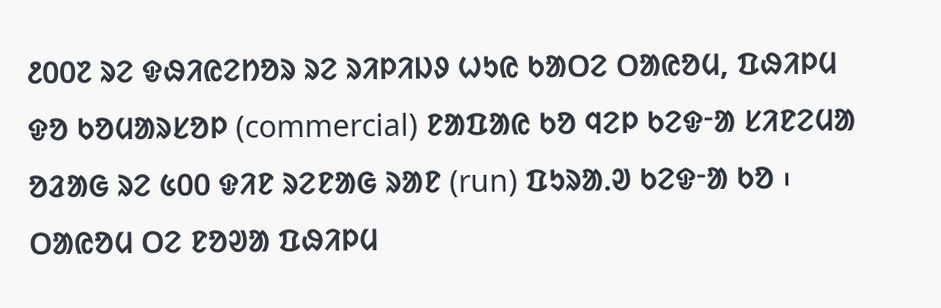᱒᱐᱐᱗ ᱨᱮ ᱫᱷᱤᱭᱮᱴᱚᱨ ᱨᱮ ᱨᱤᱞᱤᱡᱽ ᱦᱩᱭ ᱠᱟᱛᱮ ᱛᱟᱭᱚᱢ, ᱯᱷᱤᱞᱢ ᱫᱚ ᱠᱚᱢᱟᱨᱥᱚᱞ (commercial) ᱱᱟᱯᱟᱭ ᱠᱚ ᱧᱮᱞ ᱠᱮᱫᱼᱟ ᱥᱤᱱᱮᱢᱟ ᱚᱲᱟᱜ ᱨᱮ ᱕᱐᱐ ᱫᱤᱱ ᱨᱮᱱᱟᱜ ᱨᱟᱱ (run) ᱯᱩᱨᱟᱹᱣ ᱠᱮᱫᱼᱟ ᱠᱚ ᱾ ᱛᱟᱭᱚᱢ ᱛᱮ ᱱᱚᱣᱟ ᱯᱷᱤᱞᱢ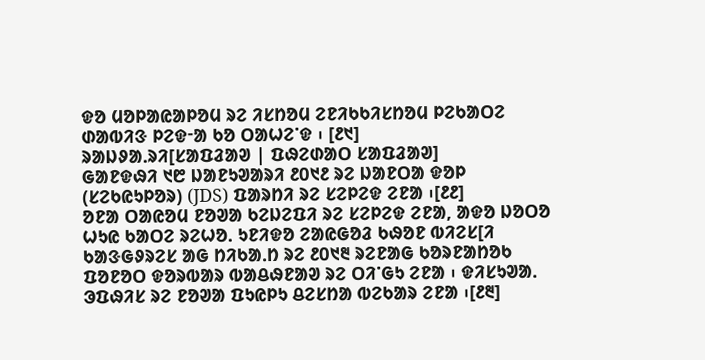ᱫᱚ ᱢᱚᱞᱟᱭᱟᱞᱚᱢ ᱨᱮ ᱤᱥᱴᱚᱢ ᱮᱱᱤᱠᱠᱤᱥᱴᱚᱢ ᱞᱮᱠᱟᱛᱮ ᱰᱟᱵᱤᱝ ᱞᱮᱫᱼᱟ ᱠᱚ ᱛᱟᱦᱮᱸᱫ ᱾ [᱒᱑]
ᱨᱟᱡᱽᱟᱹᱨᱤ[ᱥᱟᱯᱲᱟᱣ | ᱯᱷᱮᱰᱟᱛ ᱥᱟᱯᱲᱟᱣ]
ᱜᱟᱱᱫᱷᱤ ᱑᱘ ᱡᱟᱱᱩᱣᱟᱨᱤ ᱒᱐᱑᱒ ᱨᱮ ᱡᱟᱱᱛᱟ ᱫᱚᱞ (ᱥᱮᱠᱭᱩᱞᱚᱨ) (JDS) ᱯᱟᱨᱴᱤ ᱨᱮ ᱥᱮᱞᱮᱫ ᱮᱱᱟ ᱾[᱒᱒]
ᱚᱱᱟ ᱛᱟᱭᱚᱢ ᱱᱚᱣᱟ ᱠᱮᱡᱮᱯᱤ ᱨᱮ ᱥᱮᱞᱮᱫ ᱮᱱᱟ, ᱟᱫᱚ ᱡᱚᱛᱚ ᱦᱩᱭ ᱠᱟᱛᱮ ᱨᱮᱦᱚᱹ ᱩᱱᱤᱫᱚ ᱮᱟᱭᱜᱚᱲ ᱠᱷᱚᱱ ᱵᱤᱮᱥ[ᱤ ᱠᱟᱝᱜᱽᱨᱮᱥ ᱟᱜ ᱴᱤᱠᱟᱹᱴ ᱨᱮ ᱒᱐᱑᱓ ᱨᱮᱱᱟᱜ ᱠᱚᱨᱱᱟᱴᱚᱠ ᱯᱚᱱᱚᱛ ᱫᱚᱨᱵᱟᱨ ᱵᱟᱪᱷᱱᱟᱣ ᱨᱮ ᱛᱤᱸᱜᱩ ᱮᱱᱟ ᱾ ᱫᱤᱥᱩᱣᱟᱹ ᱳᱯᱷᱤᱥ ᱨᱮ ᱱᱚᱣᱟ ᱯᱩᱭᱞᱩ ᱪᱮᱥᱴᱟ ᱵᱮᱠᱟᱨ ᱮᱱᱟ ᱾[᱒᱓]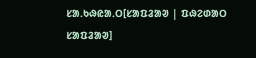ᱥᱟᱹᱠᱷᱭᱟᱹᱛ[ᱥᱟᱯᱲᱟᱣ | ᱯᱷᱮᱰᱟᱛ ᱥᱟᱯᱲᱟᱣ]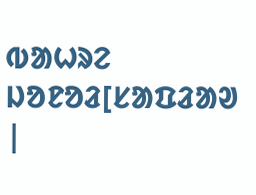ᱵᱟᱦᱨᱮ ᱡᱚᱱᱚᱲ[ᱥᱟᱯᱲᱟᱣ |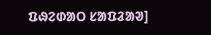ᱯᱷᱮᱰᱟᱛ ᱥᱟᱯᱲᱟᱣ]